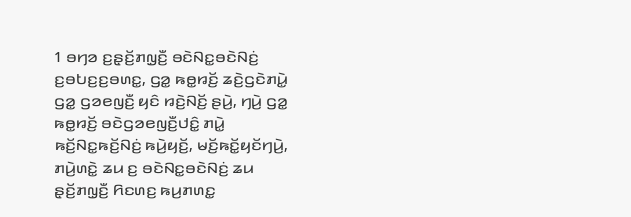1 ꤋꤚꤤ ꤢ꤬ꤔ꤫ꤢꤩ꤬ꤊꤜ꤫ꤢꤪ꤬ ꤋꤢꤧꤡꤢ꤭ꤋꤢꤧꤡꤢꤦ꤬ ꤢ꤬ꤋꤝꤢ꤬ꤢ꤬ꤋꤛꤢ꤭, ꤞꤤ꤭ ꤒꤥ꤭ꤙꤢꤩ꤬ ꤘꤢꤧ꤬ꤞꤢꤧꤊꤣꤧ꤭ ꤞꤤ꤭ ꤞꤤꤕꤜꤢꤪ꤬ ꤟꤢꤨ ꤙꤢꤧ꤬ꤡꤢꤩ꤬ ꤔꤣꤧ꤬, ꤚꤣꤧ꤬ ꤞꤤ꤭ ꤒꤥ꤭ꤙꤢꤩ꤬ ꤋꤢꤧꤞꤤꤕꤜꤢꤪ꤬ꤓꤢꤨ꤭ ꤊꤣꤧ꤭ ꤒꤢꤩ꤬ꤡꤢ꤭ꤒꤢꤩ꤬ꤡꤢꤦ꤬ ꤒꤣꤧ꤬ꤟꤢꤩ꤬, ꤗꤢꤩ꤬ꤒꤢꤩ꤭ꤟꤢꤩꤚꤣꤧ꤬, ꤊꤣꤧ꤬ꤛꤢꤧ꤭ ꤘꤣ ꤢ꤬ ꤋꤢꤧꤡꤢ꤭ꤋꤢꤧꤡꤢꤦ꤬ ꤘꤣ ꤔ꤫ꤢꤩ꤬ꤊꤜ꤫ꤢꤪ꤬ ꤖꤢꤛꤢ꤬ ꤒꤣ꤬ꤊꤛꤢ꤭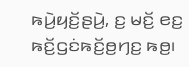ꤒꤣꤧ꤬ꤟꤢꤩ꤬ꤔꤣꤧ꤬, ꤢ꤬ ꤗꤢꤩ꤬ ꤕꤢ꤬ ꤒꤢꤩ꤬ꤞꤢꤦꤒꤢꤩ꤬ꤥ꤬ꤚꤢ꤬ ꤒꤥ꤬꤯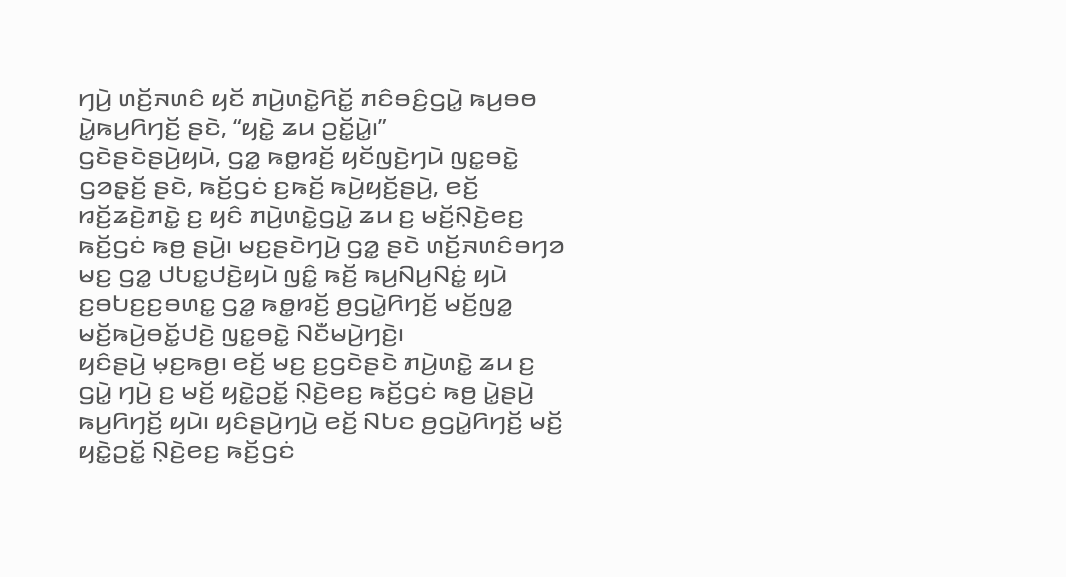ꤚꤣꤧ꤬ ꤛꤢꤩ꤬ꤏꤛꤢꤨ ꤟꤢꤩ ꤊꤣꤧ꤬ꤛꤢꤧ꤭ꤖꤢꤩ꤭ ꤊꤢꤨꤋꤢꤨ꤬ꤞꤣꤧ꤭ ꤒꤣ꤬ꤋꤥ ꤣꤧ꤭ꤒꤣ꤬ꤖꤚꤢꤩ꤬ ꤔꤢꤧ, “ꤟꤢꤧ꤭ ꤘꤣ ꤑꤢꤩ꤭ꤣꤧ꤭꤯”
ꤞꤢꤧꤔꤢꤧꤔꤣꤧ꤬ꤟꤣꤧ, ꤞꤤ꤭ ꤒꤥ꤭ꤙꤢꤩ꤬ ꤟꤢꤩꤜꤢꤧ꤬ꤚꤣꤧ ꤜꤢ꤭ꤋꤢꤧ꤭ ꤞꤤꤔ꤫ꤢꤩ꤬ ꤔꤢꤧ, ꤒꤢꤩ꤬ꤞꤢꤦ ꤢ꤬ꤒꤢꤩ꤬ ꤒꤣꤧ꤬ꤟꤢꤩ꤬ꤔꤣꤧ꤬, ꤕꤢꤩ꤬ ꤙꤢꤩ꤬ꤘꤢꤧ꤬ꤊꤢꤧ꤭ ꤢ꤬ ꤟꤢꤨ ꤊꤣꤧ꤬ꤛꤢꤧ꤭ꤞꤣꤧ꤭ ꤘꤣ ꤢ꤬ ꤗꤢꤩ꤬ꤡ꤫ꤢꤧ꤬ꤕꤢ꤬ ꤒꤢꤩ꤬ꤞꤢꤦ ꤒꤥ꤬ ꤔꤣꤧ꤬꤯ ꤗꤢ꤬ꤔꤢꤧꤚꤣꤧ꤬ ꤞꤤ꤭ ꤔꤢꤧ ꤛꤢꤩ꤬ꤏꤛꤢꤨꤋꤚꤤ ꤗꤢ꤬ ꤞꤤ꤭ ꤓꤝꤢ꤭ꤓꤢꤧ꤬ꤟꤣꤧ ꤜꤢꤨ꤭ ꤒꤢꤩ꤬ ꤒꤣ꤬ꤡꤣ꤬ꤡꤢꤦ꤭ ꤟꤣꤧ ꤢ꤬ꤋꤝꤢ꤬ꤢ꤬ꤋꤛꤢ꤭ ꤞꤤ꤭ ꤒꤥ꤭ꤙꤢꤩ꤬ ꤥ꤬ꤞꤣꤧ꤭ꤖꤚꤢꤩ꤬ ꤗꤢꤩ꤬ꤜꤤ꤭ ꤗꤢꤩ꤬ꤒꤣꤧ꤬ꤋꤢꤩ꤭ꤓꤢꤧ꤬ ꤜꤢ꤭ꤋꤢꤧ꤭ ꤡꤢꤪꤗꤣꤧ꤬ꤚꤢꤧ꤬꤯
ꤟꤢꤨꤔꤣꤧ꤬ ꤗ꤫ꤢ꤬ꤒꤥ꤬꤯ ꤕꤢꤩ꤬ ꤗꤢ꤬ ꤢ꤬ꤞꤢꤧꤔꤢꤧ ꤊꤣꤧ꤬ꤛꤢꤧ꤭ ꤘꤣ ꤢ꤬ ꤞꤣꤧ꤭ ꤚꤣꤧ꤬ ꤢ꤬ ꤗꤢꤩ꤬ ꤟꤢꤧ꤭ꤑꤢꤩ꤭ ꤡ꤫ꤢꤧ꤬ꤕꤢ꤬ ꤒꤢꤩ꤬ꤞꤢꤦ ꤒꤥ꤬ ꤣꤧ꤭ꤔꤣꤧ꤬ ꤒꤣ꤬ꤖꤚꤢꤩ꤬ ꤟꤣꤧ꤯ ꤟꤢꤨꤔꤣꤧ꤬ꤚꤣꤧ꤬ ꤕꤢꤩ꤬ ꤡꤝꤢ ꤥ꤬ꤞꤣꤧ꤭ꤖꤚꤢꤩ꤬ ꤗꤢꤩ꤬ ꤟꤢꤧ꤭ꤑꤢꤩ꤭ ꤡ꤫ꤢꤧ꤬ꤕꤢ꤬ ꤒꤢꤩ꤬ꤞꤢꤦ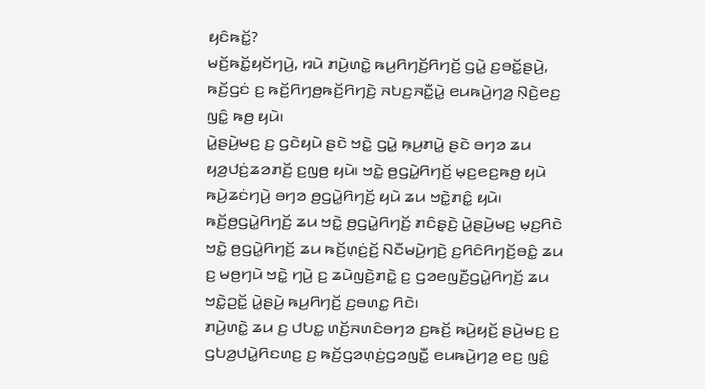ꤟꤢꤨꤒꤢꤩ꤭?
ꤗꤢꤩ꤬ꤒꤢꤩ꤭ꤟꤢꤩꤚꤣꤧ꤬, ꤙꤣꤧ ꤊꤣꤧ꤬ꤛꤢꤧ꤭ ꤒꤣ꤬ꤖꤚꤢꤩ꤬ꤖꤚꤢꤩ꤬ ꤞꤣꤧ꤭ ꤢ꤬ꤋꤢꤩ꤭ꤔꤣꤧ꤬, ꤒꤢꤩ꤬ꤞꤢꤦ ꤢ꤬ ꤒꤢꤩ꤬ꤖꤚꤥ꤬ꤒꤢꤩ꤬ꤖꤚꤢꤧ꤬ ꤏꤝꤢ꤬ꤏꤢꤪ꤭ꤣꤧ꤭ ꤕꤣꤒꤣꤧ꤬ꤚꤤ꤬ ꤡ꤫ꤢꤧ꤬ꤕꤢ꤬ ꤜꤢꤨ꤭ ꤒꤥ꤬ ꤟꤣꤧ꤯
ꤣꤧ꤭ꤔꤣꤧ꤬ꤗꤢ꤬ ꤢ꤬ ꤞꤢꤧꤟꤣꤧ ꤔꤢꤧ ꤠꤢꤧ꤭ ꤞꤣꤧ꤭ ꤒ꤫ꤣ꤬ꤊꤣꤧ꤭ ꤔꤢꤧ ꤋꤚꤤ ꤘꤣ ꤟꤤ꤬ꤓꤢꤦ꤬ꤘꤤꤊꤢꤩ꤬ ꤢ꤬ꤜꤥ꤬ ꤟꤣꤧ꤯ ꤠꤢꤧ꤭ ꤥ꤬ꤞꤣꤧ꤭ꤖꤚꤢꤩ꤬ ꤗ꤫ꤢ꤬ꤕꤢ꤬ꤒꤥ꤬ ꤟꤣꤧ ꤒꤣꤧ꤬ꤘꤢꤦꤚꤣꤧ꤬ ꤋꤚꤤ ꤥ꤬ꤞꤣꤧ꤭ꤖꤚꤢꤩ꤬ ꤟꤣꤧ ꤘꤣ ꤠꤢꤧ꤭ꤊꤢꤨ꤭ ꤟꤣꤧ꤯ ꤒꤢꤩ꤬ꤥ꤬ꤞꤣꤧ꤭ꤖꤚꤢꤩ꤬ ꤘꤣ ꤠꤢꤧ꤭ ꤥ꤬ꤞꤣꤧ꤭ꤖꤚꤢꤩ꤬ ꤊꤢꤨꤔ꤫ꤢꤧ꤬ ꤣꤧ꤭ꤔꤣꤧ꤬ꤗꤢ꤬ ꤗ꤫ꤢ꤬ꤖꤢꤧ ꤠꤢꤧ꤭ ꤥ꤬ꤞꤣꤧ꤭ꤖꤚꤢꤩ꤬ ꤘꤣ ꤒꤢꤩ꤬ꤛ꤫ꤢꤦ꤬ꤢꤩ꤬ ꤡꤢꤪꤗꤣꤧ꤬ꤚꤢꤧ꤬ ꤢ꤬ꤖꤢꤨꤖꤚꤢꤩ꤬ꤋꤢꤨ꤭ ꤘꤣ ꤢ꤬ ꤗꤥ꤬ꤚꤣꤧ ꤠꤢꤧ꤭ ꤚꤣꤧ꤬ ꤢ꤬ ꤘꤣꤧꤜꤢꤧ꤬ꤊꤢꤧ꤭ ꤢ꤬ ꤞꤤꤕꤜꤢꤪ꤬ꤞꤣꤧ꤭ꤖꤚꤢꤩ꤬ ꤘꤣ ꤠꤢꤧ꤭ꤑꤢꤩ꤭ ꤣꤧ꤭ꤔꤣꤧ꤬ ꤒꤣ꤬ꤖꤚꤢꤩ꤬ ꤢ꤬ꤋꤛꤢ꤭ ꤖꤢꤧ꤯
ꤊꤣꤧ꤬ꤛꤢꤧ꤭ ꤘꤣ ꤢ꤬ ꤓꤝꤢ꤭ ꤛꤢꤩ꤬ꤏꤛꤢꤨꤋꤚꤤ ꤢ꤬ꤒꤢꤩ꤬ ꤒꤣꤧ꤬ꤟꤢꤩ꤬ ꤔꤣꤧ꤬ꤗꤢ꤬ ꤢ꤬ ꤞꤝꤤ꤬ꤓꤣꤧ꤭ꤖꤢꤛꤢ꤬ ꤢ꤬ ꤒꤢꤩ꤬ꤞꤤꤛ꤫ꤢꤦ꤬ꤞꤤꤜꤢꤪ꤭ ꤕꤣꤒꤣꤧ꤬ꤚꤤ꤬ ꤕꤢ꤬ ꤜꤢꤨ꤭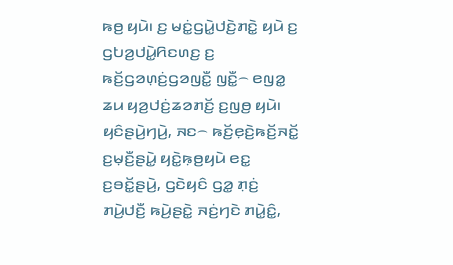ꤒꤥ꤬ ꤟꤣꤧ꤯ ꤢ꤬ ꤗꤢꤦ꤭ꤞꤣꤧ꤭ꤓꤢꤧ꤬ꤊꤢꤧ꤭ ꤟꤣꤧ ꤢ꤬ ꤞꤝꤤ꤬ꤓꤣꤧ꤭ꤖꤢꤛꤢ꤬ ꤢ꤬ ꤒꤢꤩ꤬ꤞꤤꤛ꤫ꤢꤦ꤬ꤞꤤꤜꤢꤪ꤭ ꤜꤢꤪ꤭꤮ ꤕꤜꤤ꤭ ꤘꤣ ꤟꤤ꤬ꤓꤢꤦ꤬ꤘꤤꤊꤢꤩ꤬ ꤢ꤬ꤜꤥ꤬ ꤟꤣꤧ꤯
ꤟꤢꤨꤔꤣꤧ꤬ꤚꤣꤧ꤬, ꤏꤢ꤮ ꤒꤢꤩ꤬ꤕ꤫ꤢꤧ꤬ꤒꤢꤩ꤬ꤏꤢꤩ꤭ ꤢ꤬ꤗ꤫ꤢꤪ꤬ꤔꤣꤧ꤭ ꤟꤢꤧ꤭ꤒ꤫ꤥ꤬ꤟꤣꤧ ꤕꤢ꤭ ꤢ꤬ꤋꤢꤩ꤭ꤔꤣꤧ꤬, ꤞꤢꤧꤟꤢꤨ ꤞꤤ꤭ ꤊ꤫ꤢꤦ꤬ ꤊꤣꤧ꤬ꤓꤢꤪ꤬ ꤒꤣꤧ꤬ꤔꤢꤧ꤭ ꤏꤢꤦ꤬ꤚꤢꤧ ꤊꤣꤧ꤭ꤢꤨ꤭,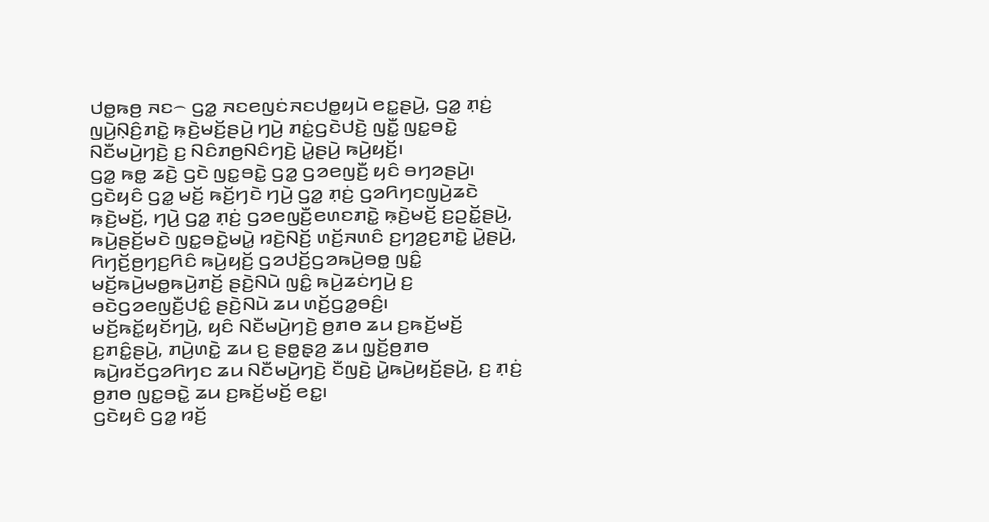ꤓꤥ꤭ꤒꤥ꤬ ꤏꤢ꤮ ꤞꤤ꤭ ꤏꤢꤕꤜꤢꤦꤏꤢꤓꤥ꤭ꤟꤣꤧ ꤕꤢ꤭ꤔꤣꤧ꤬, ꤞꤤ꤭ ꤊ꤫ꤢꤦ꤬ ꤜꤣꤧ꤬ꤡ꤫ꤢꤨ꤬ꤊꤢꤧ꤭ ꤒ꤫ꤢꤧ꤬ꤗꤢꤩ꤬ꤔꤣꤧ꤬ ꤚꤣꤧ꤬ ꤊꤢꤦ꤭ꤞꤢꤧꤓꤢꤧ꤬ ꤜꤢꤪ꤭ ꤜꤢ꤭ꤋꤢꤧ꤭ ꤡꤢꤪꤗꤣꤧ꤬ꤚꤢꤧ꤬ ꤢ꤬ ꤡꤢꤨꤊꤥ꤬ꤡꤢꤨꤚꤢꤧ꤬ ꤣꤧ꤭ꤔꤣꤧ꤬ ꤒꤣꤧ꤬ꤟꤢꤩ꤬꤯
ꤞꤤ꤭ ꤒꤥ꤭ ꤘꤢꤧ꤬ ꤞꤢꤧ ꤜꤢ꤭ꤋꤢꤧ꤭ ꤞꤤ꤭ ꤞꤤꤕꤜꤢꤪ꤬ ꤟꤢꤨ ꤋꤚꤤꤔꤣꤧ꤬꤯
ꤞꤢꤧꤟꤢꤨ ꤞꤤ꤭ ꤗꤢꤩ꤬ ꤒꤢꤩ꤬ꤚꤢꤧ ꤚꤣꤧ꤬ ꤞꤤ꤭ ꤊ꤫ꤢꤦ꤬ ꤞꤤꤖꤚꤢꤜꤣꤧ꤬ꤘꤢꤧ ꤒ꤫ꤢꤧ꤬ꤗꤢꤩ꤬, ꤚꤣꤧ꤬ ꤞꤤ꤭ ꤊ꤫ꤢꤦ꤬ ꤞꤤꤕꤜꤢꤪ꤬ꤕꤛꤢꤊꤢꤧ꤭ ꤒ꤫ꤢꤧ꤬ꤗꤢꤩ꤬ ꤢ꤬ꤑꤢꤩ꤭ꤔꤣꤧ꤬, ꤒꤣꤧ꤬ꤔꤢꤩ꤬ꤗꤢꤧ ꤜꤢ꤭ꤋꤢꤧ꤭ꤗꤣꤧ꤭ ꤙꤢꤧ꤬ꤡꤢꤩ꤬ ꤛꤢꤩ꤬ꤏꤛꤢꤨ ꤢ꤬ꤚꤤ꤬ꤢ꤬ꤊꤢꤧ꤭ ꤣꤧ꤭ꤔꤣꤧ꤬, ꤖꤚꤢꤩ꤬ꤥ꤬ꤚꤢ꤬ꤖꤢꤨ ꤒꤣꤧ꤬ꤟꤢꤩ꤬ ꤞꤤꤓꤢꤩ꤬ꤞꤤꤒꤣꤧ꤬ꤋꤥ꤭ ꤜꤢꤨ꤭ ꤗꤢꤩ꤬ꤒꤣꤧ꤬ꤗꤥ꤭ꤒꤣꤧ꤬ꤊꤢꤩ꤬ ꤔꤢꤧ꤬ꤡꤣꤧ ꤜꤢꤨ꤭ ꤒꤣꤧ꤬ꤘꤢꤦꤚꤣꤧ꤬ ꤢ꤬ ꤋꤢꤧꤞꤤꤕꤜꤢꤪ꤬ꤓꤢꤨ꤭ ꤔꤢꤧ꤬ꤡꤣꤧ ꤘꤣ ꤛꤢꤩ꤬ꤞꤤ꤭ꤋꤢꤨ꤬꤯
ꤗꤢꤩ꤬ꤒꤢꤩ꤭ꤟꤢꤩꤚꤣꤧ꤬, ꤟꤢꤨ ꤡꤢꤪꤗꤣꤧ꤬ꤚꤢꤧ꤬ ꤥ꤬ꤊꤥ ꤘꤣ ꤢ꤬ꤒꤢꤩ꤬ꤗꤢꤩ꤬ ꤢ꤬ꤊꤢꤨ꤭ꤔꤣꤧ꤬, ꤊꤣꤧ꤬ꤛꤢꤧ꤭ ꤘꤣ ꤢ꤬ ꤔꤥ꤭ꤔ꤫ꤤ꤬ ꤘꤣ ꤜ꤫ꤢꤩ꤬ꤥ꤬ꤊꤥ ꤒꤣꤧ꤬ꤙꤢꤩꤞꤤꤖꤚꤢ ꤘꤣ ꤡꤢꤪꤗꤣꤧ꤬ꤚꤢꤧ꤬ ꤢꤪꤜꤢꤧ꤬ ꤣꤧ꤭ꤒꤣꤧ꤬ꤟꤢꤩ꤬ꤔꤣꤧ꤬, ꤢ꤬ ꤊ꤫ꤢꤦ꤬ ꤥ꤬ꤊꤥ ꤜꤢ꤭ꤋꤢꤧ꤭ ꤘꤣ ꤢ꤬ꤒꤢꤩ꤬ꤗꤢꤩ꤬ ꤕꤢ꤭꤯
ꤞꤢꤧꤟꤢꤨ ꤞꤤ꤭ ꤙꤢꤩ꤬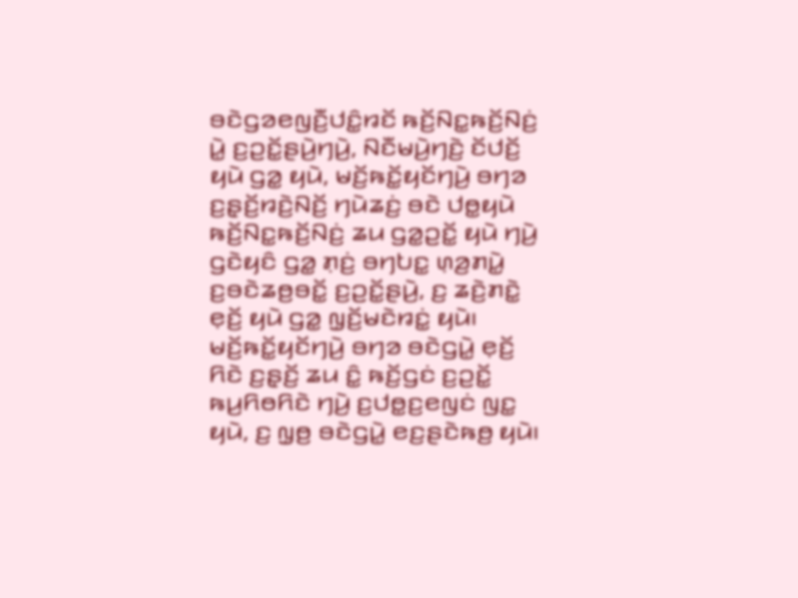ꤋꤢꤧꤞꤤꤕꤜꤢꤪ꤬ꤓꤢꤨ꤭ꤙꤢꤩ ꤒꤢꤩ꤬ꤡꤢ꤭ꤒꤢꤩ꤬ꤡꤢꤦ꤬ ꤣꤧ꤭ ꤢ꤬ꤑꤢꤩ꤭ꤔꤣꤧ꤬ꤚꤣꤧ꤬, ꤡꤢꤪꤗꤣꤧ꤬ꤚꤢꤧ꤬ ꤢꤩꤓꤢꤩ꤬ ꤟꤣꤧ ꤞꤤ꤭ ꤟꤣꤧ, ꤗꤢꤩ꤬ꤒꤢꤩ꤭ꤟꤢꤩꤚꤣꤧ꤬ ꤋꤚꤤ ꤢ꤬ꤔ꤫ꤢꤩ꤬ꤙꤢꤧ꤬ꤡꤢꤩ꤬ ꤚꤣꤧꤘꤢꤦ꤬ ꤋꤢꤧ ꤓꤥ꤭ꤟꤣꤧ ꤒꤢꤩ꤬ꤡꤢ꤭ꤒꤢꤩ꤬ꤡꤢꤦ꤬ ꤘꤣ ꤞꤤ꤭ꤑꤢꤩ꤭ ꤟꤣꤧ ꤚꤣꤧ꤬ ꤞꤢꤧꤟꤢꤨ ꤞꤤ꤭ ꤊ꤫ꤢꤦ꤬ ꤋꤚꤝꤢ꤭ ꤛ꤫ꤤ꤬ꤊꤣꤧ꤭ ꤢ꤬ꤋꤢꤧꤘꤥ꤬ꤋꤢꤩ꤭ ꤢ꤬ꤑꤢꤩ꤭ꤔꤣꤧ꤬, ꤢ꤬ ꤘꤢꤧ꤬ꤊꤢꤧ꤭ ꤕ꤫ꤢꤩ꤬ ꤟꤣꤧ ꤞꤤ꤭ ꤜ꤫ꤢꤩ꤬ꤗꤢꤧꤙꤢꤦ꤭ ꤟꤣꤧ꤯
ꤗꤢꤩ꤬ꤒꤢꤩ꤭ꤟꤢꤩꤚꤣꤧ꤬ ꤋꤚꤤ ꤋꤢꤧꤞꤣꤧ꤭ ꤕ꤫ꤢꤩ꤬ ꤖꤢꤧ ꤢ꤬ꤔ꤫ꤢꤩ꤬ ꤘꤣ ꤢꤨ꤭ ꤒꤢꤩ꤬ꤞꤢꤦ ꤢ꤬ꤑꤢꤩ꤭ ꤒꤣ꤬ꤖꤥꤖꤢꤧ ꤚꤣꤧ꤬ ꤢ꤬ꤓꤥ꤭ꤢ꤬ꤕꤜꤢꤦ ꤜꤢ꤭ ꤟꤣꤧ, ꤢ꤬ ꤜ꤫ꤥ꤬ ꤋꤢꤧꤞꤣꤧ꤭ ꤕꤢ꤬ꤔꤢꤧꤒꤥ꤬ ꤟꤣꤧ꤯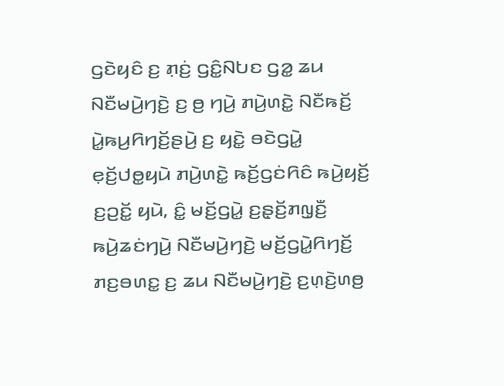ꤞꤢꤧꤟꤢꤨ ꤢ꤬ ꤊ꤫ꤢꤦ꤬ ꤞꤢꤨ꤭ꤡꤝꤢ ꤞꤤ꤭ ꤘꤣ ꤡꤢꤪꤗꤣꤧ꤬ꤚꤢꤧ꤬ ꤢ꤬ ꤥ꤬ ꤚꤣꤧ꤬ ꤊꤣꤧ꤬ꤛꤢꤧ꤭ ꤡꤢꤪꤒꤢꤩ꤬ ꤣꤧ꤭ꤒꤣ꤬ꤖꤚꤢꤩ꤬ꤔꤣꤧ꤬ ꤢ꤬ ꤟꤢꤧ꤭ ꤋꤢꤧꤞꤣꤧ꤭ ꤕ꤫ꤢꤩ꤬ꤓꤥ꤭ꤟꤣꤧ ꤊꤣꤧ꤬ꤛꤢꤧ꤭ ꤒꤢꤩ꤬ꤞꤢꤦꤖꤢꤨ ꤒꤣꤧ꤬ꤟꤢꤩ꤬ ꤢ꤬ꤑꤢꤩ꤭ ꤟꤣꤧ, ꤢꤨ꤭ ꤗꤢꤩ꤬ꤞꤣꤧ꤭ ꤢ꤬ꤔ꤫ꤢꤩ꤬ꤊꤜ꤫ꤢꤪ꤬ ꤒꤣꤧ꤬ꤘꤢꤦꤚꤣꤧ꤬ ꤡꤢꤪꤗꤣꤧ꤬ꤚꤢꤧ꤬ ꤗꤢꤩ꤬ꤞꤣꤧ꤭ꤖꤚꤢꤩ꤬ ꤊꤢ꤬ꤋꤛꤢ꤭ ꤢ꤬ ꤘꤣ ꤡꤢꤪꤗꤣꤧ꤬ꤚꤢꤧ꤬ ꤢ꤬ꤛ꤫ꤢꤧ꤬ꤛꤥ꤬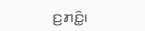ꤢ꤬ꤊꤢꤨ꤭꤯